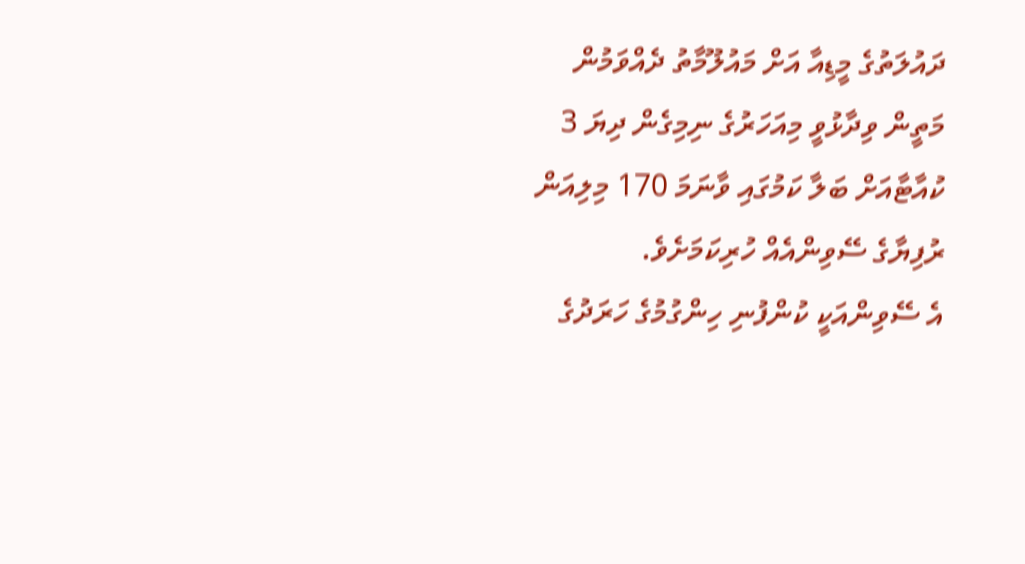ދައުލަތުގެ މީޑިއާ އަށް މައުލޫމާތު ދެއްވަމުން މަތީން ވިދާޅުވީ މިއަހަރުގެ ނިމިގެން ދިޔަ 3 ކުއާޓާއަށް ބަލާ ކަމުގައި ވާނަމަ 170 މިލިއަން ރުފިޔާގެ ސޭވިންއެއް ހުރިކަމަށެވެ.
އެ ސޭވިންއަކީ ކުންފުނި ހިންގުމުގެ ހަރަދުގެ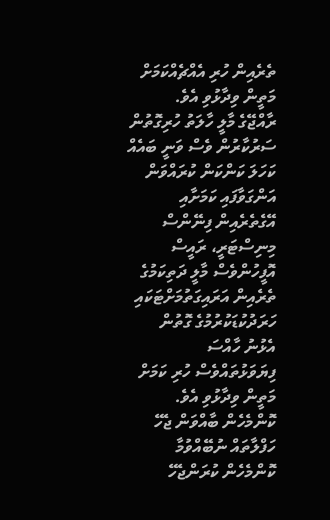ތެރެއިން ހުރި އެއްޗެއްކަމަށް މަތީން ވިދާޅުވި އެވެ.
ރާއްޖޭގެ މާލީ ހާލަތު ހުރިގޮތުން ސަރުކާރުން ވެސް ވަނީ ބައެއް ކަހަލަ ކަންކަން ކުރައްވަން އަންގަވާފައި ކަމަށާއި އޭގެތެރެއިން ފިނޭންސް މިނިސްޓަރީ، ރައީސް އޮފީހުންވެސް މާލީ ދަތިކަމުގެ ތެރެއިން އަރައިގަތުމަށްޓަކައި ހަރަދުކުޑަކުރުމުގެ ގޮތުން އެޅުނު ހާއްސަ ފިޔަވަޅުތައްވެސް ހުރި ކަމަށް މަތީން ވިދާޅުވި އެވެ.
ކޮންމެހެން ބާއްވަން ޖެހޭ ހަފްލާތައް ނުބޭއްވުމާ ކޮންމެހެން ކުރަންޖެހޭ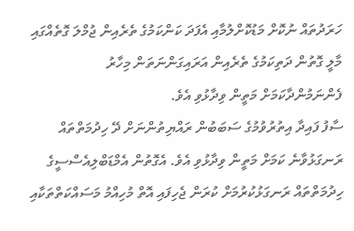ހަރަދުތައް ނުކޮށް މަޑުކޮށްލުމާއި އެފަދަ ކަންކަމުގެ ތެރެއިން ޖުމްލަ ގޮތެއްގައި މާލީ ގޮތުން ދަތިކަމުގެ ތެރެއިން އަރައިގަންނަތަން މިހާރު ފެންނަމުންދާކަމަށް މަތީން ވިދާޅުވި އެވެ.
ސާފު ފައިދާ އިތުރުވުމުގެ ސަބަބުން ރައްޔިތުންނަށް ދޭ ހިދުމަތްތައް ރަނގަޅުވާނެ ކަމަށް މަތީން ވިދާޅުވި އެވެ. އެގޮތުން އެމްޑަބްލިއެސްސީގެ ހިދުމަތްތައް ރަނގަޅުކުރުމަށް ކުރަން ޖެހިފައި އޮތް މުހިއްމު މަސައްކަތްތަކާއި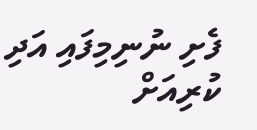ފެށި ނުނިމިފައި އަދި ކުރިއަށް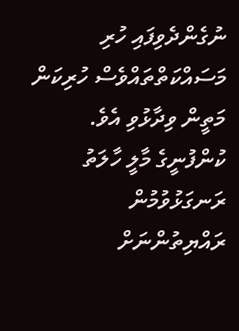ނުގެންދެވިފައި ހުރި މަސައްކަތްތައްވެސް ހުރިކަން މަތީން ވިދާޅުވި އެވެ.
ކުންފުނީގެ މާލީ ހާލަތު ރަނގަޅުވުމުން ރައްޔިތުންނަށް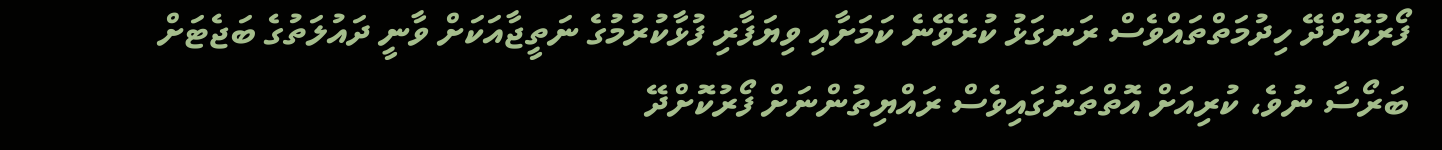ފޯރުކޮށްދޭ ހިދުމަތްތައްވެސް ރަނގަޅު ކުރެވޭނެ ކަމަށާއި ވިޔަފާރި ފުޅާކުރުމުގެ ނަތީޖާއަކަށް ވާނީ ދައުލަތުގެ ބަޖެޓަށް ބަރޯސާ ނުވެ، ކުރިއަށް އޮތްތަނުގައިވެސް ރައްޔިތުންނަށް ފޯރުކޮށްދޭ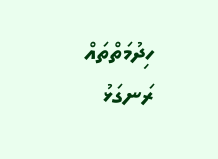ހިދުމަތްތައް ރަނގަޅު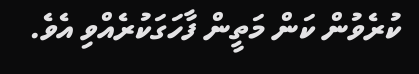ކުރެވުން ކަން މަތީން ފާހަގަކުރެއްވި އެވެ.